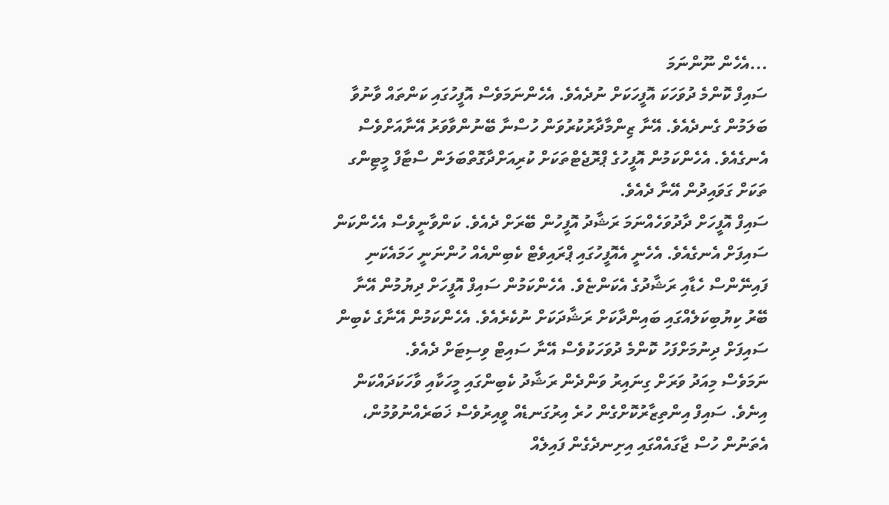...އެހެން ނޫންނަމަ
ސައިފް ކޮންމެ ދުވަހަކަ އޮފީހަކަށް ނުދެއެވެ. އެހެންނަމަވެސް އޮފީހުގައި ކަންތައް ވާނުވާ ބަލަމުން ގެނދެއެވެ. އޭނާ ޒިންމާދާރުކުރުވަން ހުސްނާ ބޭނުންވާވަރު އޭނާއަށްވެސް އެނގެއެވެ. އެހެންކަމުން އޮފީހުގެ ޕްރޮޖެޓްތަކަށް ކުރިއަށްދާގޮތްބަލަން ސްޓާފް މީޓިންގ ތަކަށް ގަވައިދުން އޭނާ ދެއެވެ.
ސައިފް އޮފީހަށް ދާދުވަހެއްނަމަ ރަޝާދު އޮފީހުން ބޭރަށް ދެއެވެ. ކަންވާނީވެސް އެހެންކަން ސައިފަށް އެނގެއެވެ. އެހެނީ އެއޮފީހުގައި ޕްރައިވެޓް ކެބިންއެއް ހުންނަނީ ހަމައެކަނި ފައިނޭންސް ހެޑާއި ރަޝާދުގެ އެކަންޏެވެ. އެހެންކަމުން ސައިފް އޮފީހަށް ދިޔުމުން އޭނާ ބޭރު ކިޔުބިކަލެއްގައި ބައިންދާކަށް ރަޝާދަކަށް ނުކެރެއެވެ. އެހެންކަމުން އޭނާގެ ކެބިން ސައިފަށް ދިނުމަށްފަހު ކޮންމެ ދުވަހަކުވެސް އޭނާ ސައިޓް ވިސިޓަށް ދެއެވެ.
ނަމަވެސް މިއަދު ވަރަށް ގިނައިރު ވަންދެން ރަޝާދު ކެބިންގައި މީހަކާއި ވާހަކަދައްކަން އިނެވެ. ސައިފް އިންތިޒާރުކޮށްގެން ހުރެ އިރުގަނޑެއް ވީއިރުވެސް ޚަބަރެއްނުވުމުން، އެތަނުން ހުސް ޖާގައެއްގައި އިށިނދެގެން ފައިލެއް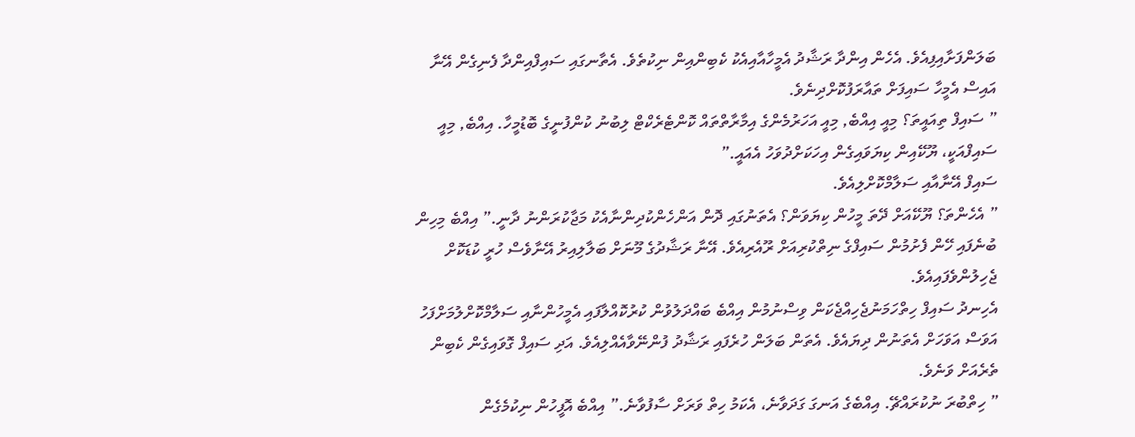ބަލަންފަށާއިފިއެވެ. އެހެން އިންދާ ރަޝާދު އެމީހާއާއިއެކު ކެބިންއިން ނިކުތެވެ. އެތާނގައި ސައިފްއިންދާ ފެނިގެން އޭނާ އައިސް އެމީހާ ސައިފަށް ތައާރަފުކޮށްދިނެވެ.
” ސައިފް ތިއައީތަ؟ މިއީ އިއްބެ, މިއީ އަހަރުމެންގެ އިމާރާތްތައް ކޮންޓެރެކްޓް ލިބުނު ކުންފުނީގެ ބޮޑުމީހާ. އިއްބެ, މިއީ ސައިފްއަކީ، ޔޫކޭއިން ކިޔަވައިގެން އިހަކަށްދުވަހު އެއައީ.”
ސައިފް އޭނާއާއި ސަލާމްކޮށްލިއެވެ.
” އެހެންތަ؟ ޔޫކޭއަށް ދޭތަ މީހުން ކިޔަވަން؟ އެތަނުގައި ދޮން އަންހެންކުދިންނާއެކު މަޖާކުރަންނު ދާނީ.” އިއްބެ މިހިން ބުނެފައި ހޭން ފެށުމުން ސައިފްގެ ނިތްކުރިއަށް ރޫއެރިއެވެ. އޭނާ ރަޝާދުގެ މޫނަށް ބަލާލިއިރު އޭނާވެސް ހުރީ ކުޑަކޮށް ޖެހިލުންވެފައިއެވެ.
އެހިނދު ސައިފް ހިތްހަމަނުޖެހިއްޖެކަން ވިސްނުމުން އިއްބެ ބައްދަލުވުން ކުރުކޮއްލާފައި އެމީހުންނާއި ސަލާމްކޮށްލުމަށްފަހު އަވަސް އަވަހަށް އެތަނުން ދިޔައެވެ. އެތަން ބަލަން ހުރެފައި ރަޝާދު ފުންނޭވާއެއްލިއެވެ. އަދި ސައިފް ގޮވައިގެން ކެބިން ތެރެއަށް ވަނެވެ.
” ހިތްބުރަ ނުކުރައްޗޭ. އިއްބެގެ އަނގަ ގަދަވާނެ، އެކަމު ހިތް ވަރަށް ސާފުވާނެ.” އިއްބެ އޮފީހުން ނިކުމެގެން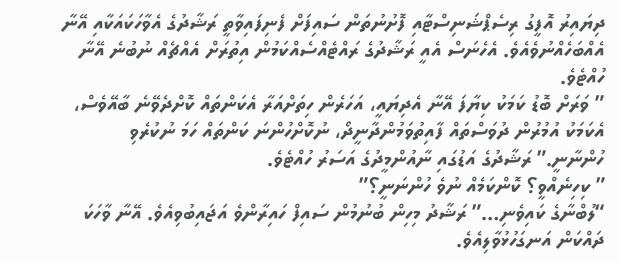ދިޔައިރު އޮފީގު ރިސެޕްޝަނިސްޓާއި ފޮށުނުތަން ސައިފަށް ފެނިފައިވާތީ ރަޝާދުގެ އެވާހަކައަކާއި އޭނާ އެއްބަހެއްނުވެއެވެ. އެހެނަސް އެއީ ރަޝާދުގެ ރައްޓެއްސެއްކަމުން އިތުރަށް އެއްޗެއް ނުބުނެ އޭނާ ހުއްޓެވެ.
” ވަރަށް ބޮޑު ކަމަކު ކިޔާފަ އޭނާ އެދިޔައީ، އަހަރެން ހިތަށްއަރާ އެކަންތައް ކޮށްދެވޭނެ ބާއޭވެސް، އެކަމަކު އުމުރުން ދުވަސްތައް ފާއިތުވަމުންދާނީދޯ، ނުކޮށްހުންނަ ކަންތައް ހަމަ ނުކުރެވި ހުންނާނީ.” ރަޝާދުގެ އަޑުގައި ނާއުންމީދުގެ އަސަރު ހުއްޓެވެ.
” ކިހިނެއްވީ؟ ކޮންކަމެއް ނުވެ ހުންނަނީ؟”
“ލުބްނާގެ ކައިވެނި…” ރަޝާދު މިހިން ބުނުމުން ސައިފް ހައިރާންވެ އަޖައިބުވިއެވެ. އޭނާ ވާހަކަ ދައްކަން އަނގަހުޅުވާލިއެވެ.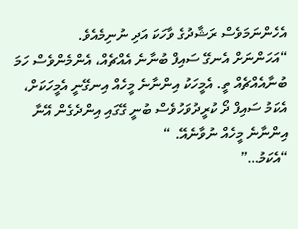އެހެންނަމަވެސް ރަޝާދުގެ ވާހަކަ އަދި ނުނިމެއެވެ.
“އަހަންނަށް އެނގޭ ސައިފް ބުނާނެ އެއްޗެއް، އެންމެންވެސް ހަމަ ބުނާއެއްޗެއް ތީ. އެމީހަކު އިންނާނެ މީހެއް އިނގޭނީ އެމީހަކަށް، އެކަމު ސައިފް ދޯ ކުރީދުވަހުވެސް ބުނީ ގޭގައި އިންދެގެން އޭނާ އިންނާނެ މީހެއް ނުވާނެއޭ. “
“އެކަމު…”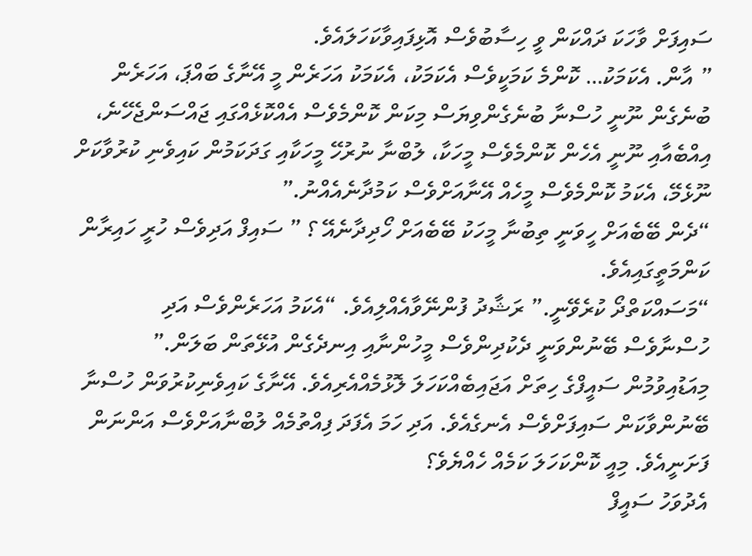ސައިފަށް ވާހަކަ ދައްކަން ވީ ހިސާބުވެސް އޮޅިފައިވާކަހަލައެވެ.
” އާން. އެކަމަކު… ކޮންމެ ކަމަކީވެސް އެކަމަކު، އެކަމަކު އަހަރެން މީ އޭނާގެ ބައްޕަ، އަހަރެން ބުނެގެން ނޫނީ ހުސްނާ ބުނެގެންވިޔަސް މިކަން ކޮންމެވެސް އެއްކޮޅެއްގައި ޖައްސަންޖެހޭނެ، އިއްބެއާއި ނޫނީ އެހެން ކޮންމެވެސް މީހަކާ، ލުބްނާ ނުރުހޭ މީހަކާއި ގަދަކަމުން ކައިވެނި ކުރުވާކަށް ނޫޅެމޭ، އެކަމު ކޮންމެވެސް މީހެއް އޭނާއަށްވެސް ކަމުދާނެއެއްނު.”
“ދެން ބޭބެއަށް ހީވަނީ ތިބުނާ މީހަކު ބޭބެއަށް ހޯދިދާނެއޭ ؟ ” ސައިފް އަދިވެސް ހުރީ ހައިރާން ކަންމަތީގައިއެވެ.
“މަސައްކަތްދޯ ކުރެވޭނީ.” ރަޝާދު ފުންނޭވާއެއްލިއެވެ. “އެކަމު އަހަރެންވެސް އަދި ހުސްނާވެސް ބޭނުންވަނީ ދެކުދިންވެސް މީހުންނާއި އިނދެގެން އުޅޭތަން ބަލަން.”
މިއަޑުއިވުމުން ސައީފްގެ ހިތަށް އަޖައިބެއްކަހަލަ ލޮޅުމެއްއެރިއެވެ. އޭނާގެ ކައިވެނިކުރުވަން ހުސްނާ ބޭނުންވާކަން ސައިފަށްވެސް އެނގެއެވެ. އަދި ހަމަ އެފަދަ ފިއްތުމެއް ލުބްނާއަށްވެސް އަންނަން ފަށަނީއެވެ. މިއީ ކޮންކަހަލަ ކަމެއް ހެއްޔެވެ؟
އެދުވަހު ސައީފް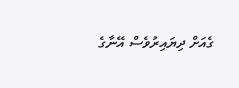ގެއަށް ދިޔައިރުވެސް އޭނާގެ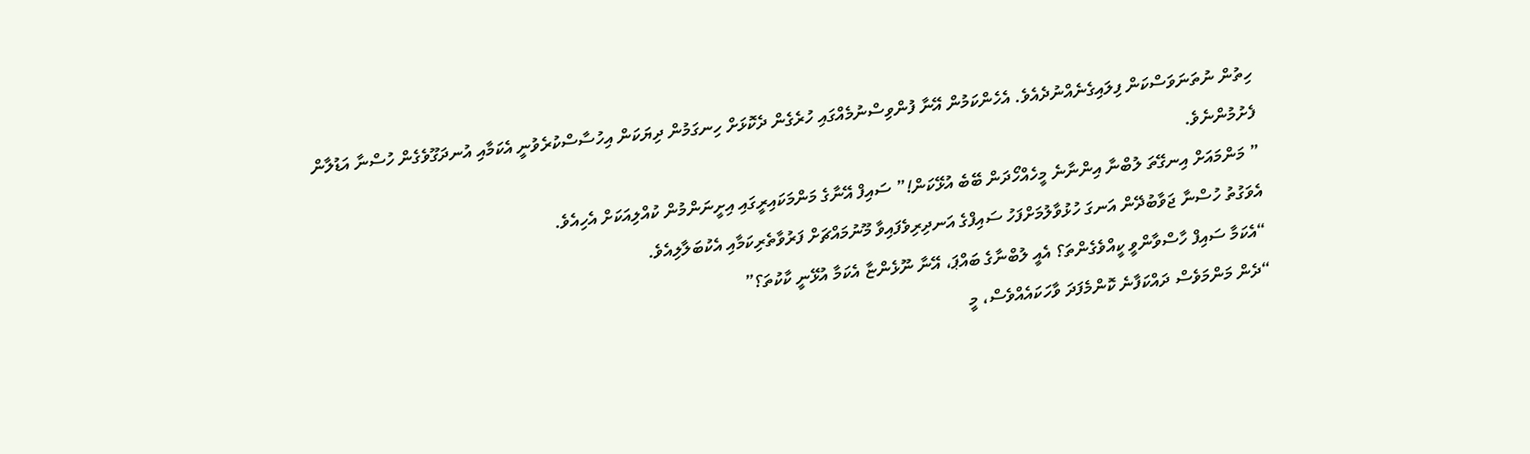ހިތުން ނުތަނަވަސްކަން ފިލައިގެނެއްނުދެއެވެ. އެހެންކަމުން އޭނާ ފުންވިސްނުމެއްގައި ހުރެގެން ދެކޮޅަށް ހިނގަމުން ދިޔަކަން އިހުސާސްކުރެވުނީ އެކަމާއި އުނދަގޫވެގެން ހުސްނާ އަޑުލާން ފެށުމުންނެވެ.
” މަންމައަށް އިނގޭތަ ލުބްނާ އިންނާނެ މީހެއްހޯދަން ބޭބެ އުޅޭކަން!” ސައިފް އޭނާގެ މަންމަކައިރީގައި އިށީނަންމުން ކުއްލިއަކަށް އެހިއެވެ.
އެވަގުތު ހުސްނާ ޖަވާބުދޭން އަނގަ ހުޅުވާލުމަށްފަހު ސައިފްގެ އަނދިރިވެފައިވާ މޫނުމައްޗަށް ފަރުވާތެރިކަމާއި އެކުބަލާލިއެވެ.
“އެކަމާ ސައިފް ހާސްވާންވީ ކީއްވެގެންތަ؟ އެއީ ލުބްނާގެ ބައްޕަ، އޭނާ ނޫޅެންޏާ އެކަމާ އުޅޭނީ ކާކުތަ؟”
“ދެން މަންމަވެސް ދައްކަފާނެ ކޮންމެފަދަ ވާހަކައެއްވެސް، މީ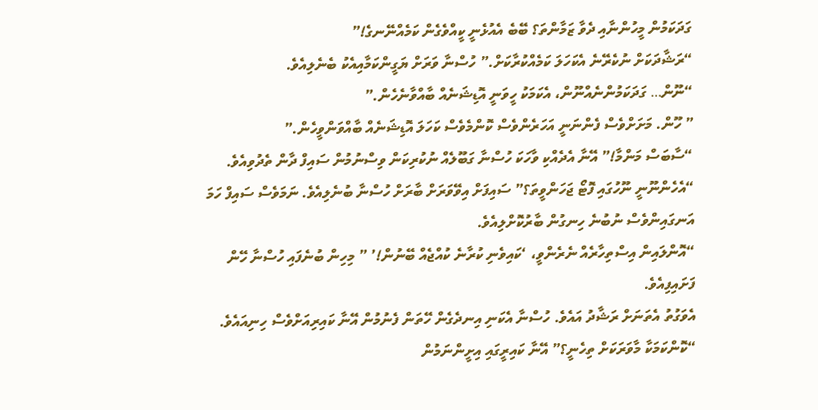ގަދަކަމުން މީހުންނާއި ދެވާ ޒަމާންތަ؟ ބޭބެ އެއުޅެނީ ކީއްވެގެން ކަމެއްނޭނގެ!”
“ރަޝާދަކަށް ނުކެރޭނެ އެކަހަލަ ކަމެއްކުރާކަށް.” ހުސްނާ ވަރަށް ޔަގީންކަމާއިއެކު ބެނެލިއެވެ.
“ނޫން… ގަދަކަމުންނެއްނޫން، އެކަމަކު ހީވަނީ އޮޑިޝަނެއް ބާއްވާނެހެން.”
” ހޫން. މަށަށްވެސް ފެންނަނީ އަހަރެންވެސް ކޮންމެވެސް ކަހަލަ އޮޑިޝަނެއް ބާއްވަންވީހެން.”
“ސާބަސް މަންމާ!” އޭނާ އެދެއްކި ވާހަކަ ހުސްނާ ގަބޫލެއް ނުކުރިކަން ވިސްނުމުން ސައިފް ދާން ތެދުވިއެވެ.
“އެހެންނޫނީ ނޫހުގައި ފޮޓޯ ޖަހަންވީތަ؟” ސައިފަށް އިވޭވަރަށް ބާރަށް ހުސްނާ ބުނެލިއެވެ. ނަމަވެސް ސައިފް ހަމަ އަނގައިންވެސް ނުބުނެ ހިނގުން ބާރުކޮށްލިއެވެ.
“އޮންލައިން އިސްތިހާރެއް ނެރެންވީ، ‘ކައިވެނި ކުރާނެ ކުއްޖެއް ބޭނުން!’ ” މިހިން ބުނެފައި ހުސްނާ ހޭން ފަށައިފިއެވެ.
އެވަގުތު އެތަނަށް ރަޝާދު އައެވެ. ހުސްނާ އެކަނި އިނދެގެން ހޭތަން ފެނުމުން އޭނާ ކައިރިއަށްވެސް ހިނިއައެވެ.
“ކޮންކަމަކާ މާވަރަކަށް ތިހެނީ؟” އޭނާ ކައިރީގައި އިށީންނަމުން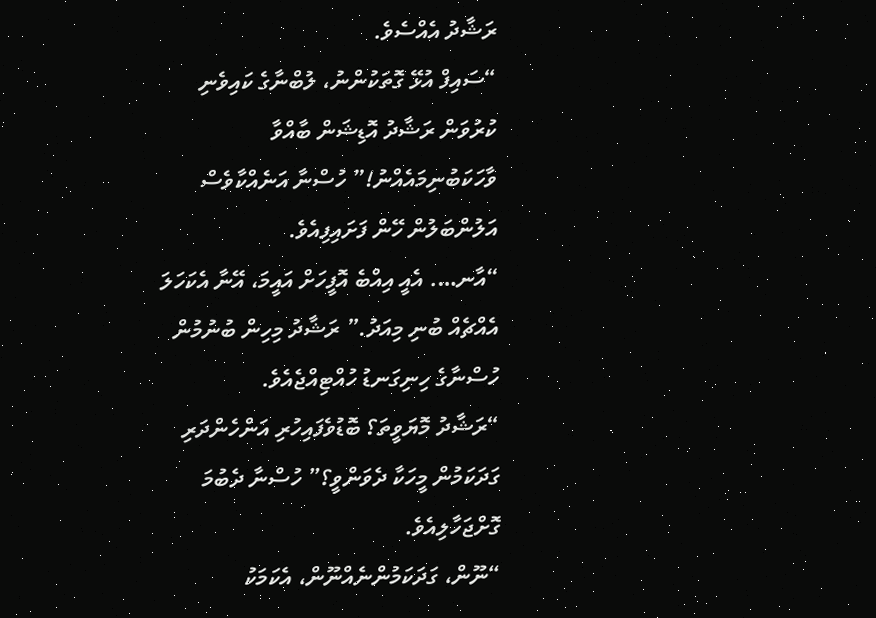ރަޝާދު އެއްސެވެ.
“ސައިފް އުޅޭ ގޮތަކުންނު، ލުބްނާގެ ކައިވެނި ކުރުވަން ރަޝާދު އޮޑިޝަން ބާއްވާ ވާހަކަބުނިމައެއްނު!” ހުސްނާ އަނެއްކާވެސް އަލުންބަލުން ހޭން ފަށައިފިއެވެ.
“އާނ…. އެއީ އިއްބެ އޮފީހަށް އައީމަ، އޭނާ އެކަހަލަ އެއްޗެއް ބުނި މިއަދު.” ރަޝާދު މިހިން ބުނުމުން ހުސްނާގެ ހިނިގަނޑު ހުއްޓިއްޖެއެވެ.
“ރަޝާދު މޮޔަވީތަ؟ ބޮޑުވެފައިހުރި އަންހެންދަރި ގަދަކަމުން މީހަކާ ދެވަންވީ؟” ހުސްނާ ދެބުމަ ގޮށްޖަހާލިއެވެ.
“ނޫން، ގަދަކަމުންނެއްނޫން، އެކަމަކު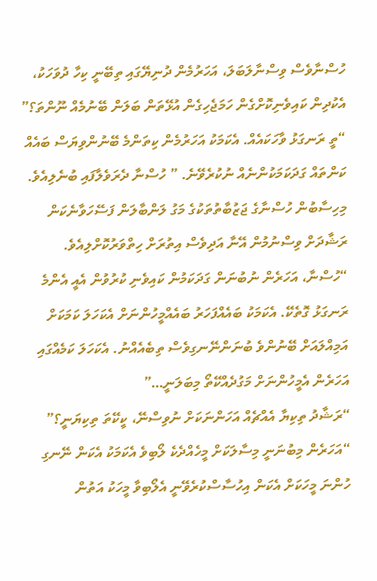ހުސްނާވެސް ވިސްނާލަބަލަ، އަހަރުމެން ދުނިޔޭގައި ތިބޭނީ ކިހާ ދުވަހަކު، އެކުދިން ކައިވެނިކޮށްގެން ހަމަޖެހިގެން އުޅޭތަން ބަލަން ބޭނުމެއް ނޫންތަ؟”
“ތީ ރަނގަޅު ވާހަކައެއް. އެކަމަކު އަހަރުމެން ކިތަންމެ ބޭނުންވިޔަސް ބައެއް ކަންތައް ގަދަކަމަކުންނެއް ނުކުރެވޭނެ. ” ހުސްނާ ދެރަވެލާފައި ބުނެލިއެވެ.
މިހިސާބުން ހުސްނާގެ ޖަޒުބާތުތަކުގެ މަގު ލަންބާލަން ފަސޭހަވާނެކަން ރަޝާދަށް ވިސްނުމުން އޭނާ އަދިވެސް އިތުރަށް ހިތްވަރުކޮށްލިއެވެ.
“ހުސްނާ، އަހަރެން ނުބުނަން ގަދަކަމުން ކައިވެނި ކުރުވުން އެއީ އެންމެ ރަނގަޅު ގޮތެކޭ. އެކަމަކު ބައެއްފަހަރު ބައެއްމީހުންނަށް އެކަހަލަ ކަމަކަށް އަމިއްލައަށް ބޭނުންވެ ބުނަންނޭނގިވެސް ތިބެއެއްނު. އެކަހަލަ ކަމެއްގައި އަހަރެން އެމީހުންނަށް މަގުދެއްކޭތޯ މިބަލަނީ…”
“ރަޝާދު ތިކިޔާ އެއްޗެއް އަހަންނަކަށް ނުވިސްނޭ، ކީކޭތަ ތިކިޔަނީ؟”
“އަހަރެން މިބުނަނީ މިސާލަކަށް މީހެއްދެކެ ލޯބިވެ އެކަމަކު އެކަން ނޭނގި ހުންނަ މީހަކަށް އެކަން އިހުސާސްކުރެވޭނީ އެލޯބިވާ މީހަކު އަތުން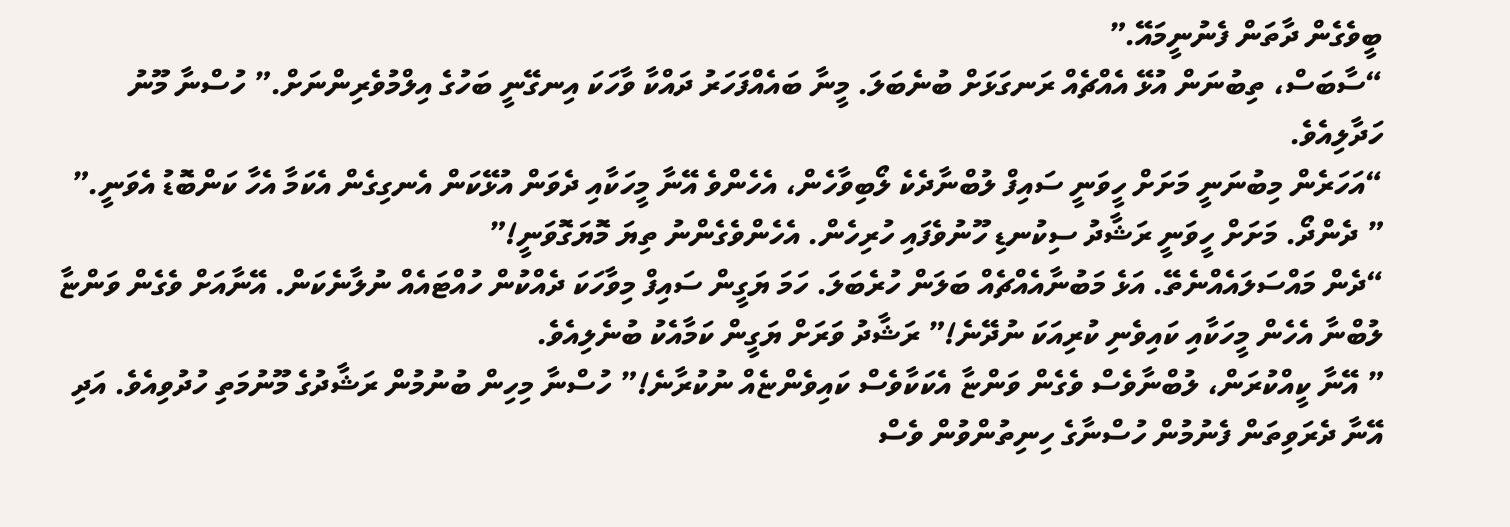ބީވެގެން ދާތަން ފެނުނީމައޭ.”
“ސާބަސް، ތިބުނަން އުޅޭ އެއްޗެއް ރަނގަޅަށް ބުނެބަލަ. މީނާ ބައެއްފަހަރު ދައްކާ ވާހަކަ އިނގޭނީ ބަހުގެ އިލްމުވެރިންނަށް.” ހުސްނާ މޫނު ހަދާލިއެވެ.
“އަހަރެން މިބުނަނީ މަށަށް ހީވަނީ ސައިފް ލުބްނާދެކެ ލޯބިވާހެން، އެހެންވެ އޭނާ މީހަކާއި ދެވަން އުޅޭކަން އެނގިގެން އެކަމާ އެހާ ކަންބޮޑު އެވަނީ.”
” ދެންދޯ. މަށަށް ހީވަނީ ރަޝާދު ސިކުނޑި ހޫނުވެފައި ހުރިހެން. އެހެންވެގެންނު ތިޔަ މޮޔަގޮވަނީ!”
“ދެން މައްސަލައެއްނެތޭ. އަޅެ މަބުނާއެއްޗެއް ބަލަން ހުރެބަލަ. ހަމަ ޔަގީން ސައިފް މިވާހަކަ ދެއްކުން ހުއްޓައެއް ނުލާނެކަން. އޭނާއަށް ވެގެން ވަންޏާ ލުބްނާ އެހެން މީހަކާއި ކައިވެނި ކުރިއަކަ ނުދޭނެ!” ރަޝާދު ވަރަށް ޔަގީން ކަމާއެކު ބުނެލިއެވެ.
” އޭނާ ކީއްކުރަން، ލުބްނާވެސް ވެގެން ވަންޏާ އެކަކާވެސް ކައިވެންޏެއް ނުކުރާނެ!” ހުސްނާ މިހިން ބުނުމުން ރަޝާދުގެ މޫނުމަތި ހުދުވިއެވެ. އަދި އޭނާ ދެރަވިތަން ފެނުމުން ހުސްނާގެ ހިނިތުންވުން ވެސް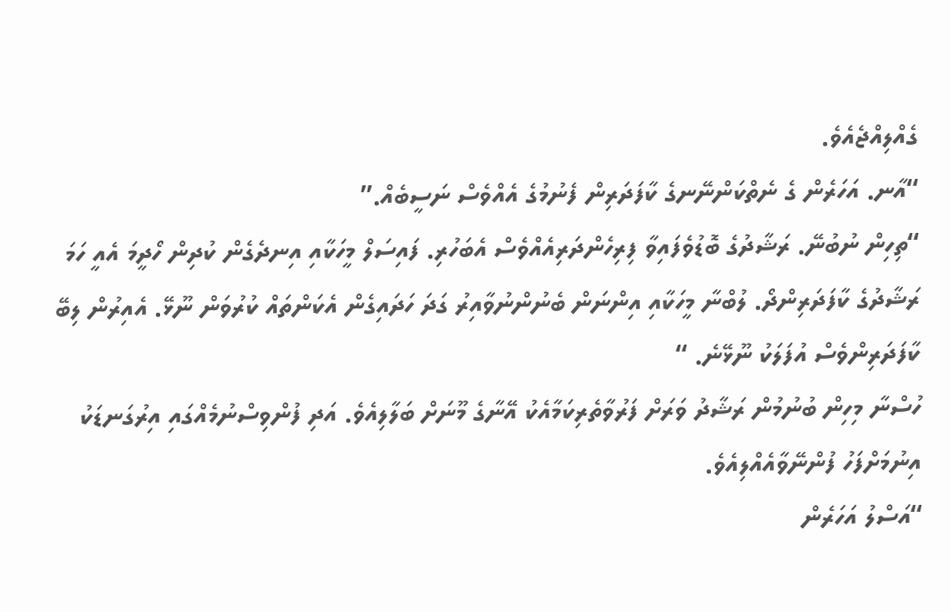ގެއްލިއްޖެއެވެ.
“އާނ. އަހަރެން ގެ ނެތްކަންނޭނގެ ކާފަދަރިން ފެނުމުގެ އެއްވެސް ނަސީބެއް.”
“ތިހިން ނުބުނޭ. ރަޝާދުގެ ބޮޑުވެފައިވާ ފިރިހެންދަރިއެއްވެސް އެބަހުރި. ފައިސަލް މީހަކާއި އިނދެގެން ކުދިން ހޯދީމަ އެއީ ހަމަ ރަޝާދުގެ ކާފަދަރިންދޯ. ލުބްނާ މީހަކާއި އިންނަން ބެނުންނުވާއިރު ގަދަ ހަދައިގެން އެކަންތައް ކުރުވަން ނޫޅޭ. އެއިރުން ލިބޭ ކާފަދަރިންވެސް އުފަލަކު ނޫޅޭނެ. “
ހުސްނާ މިހިން ބުނުމުން ރަޝާދު ވަރަށް ފަރުވާތެރިކަމާއެކު އޭނާގެ މޫނަށް ބަލާލިއެވެ. އަދި ފުންވިސްނުމެއްގައި އިރުގަނޑަކު އިނުމަށްފަހު ފުންނޭވާއެއްލިއެވެ.
“އަސްލު އަހަރެން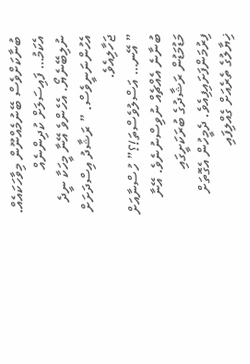ބުނާކަށްވެސް ބޭނުމެއްނޫން މިވާހަކައެއް. އެކަމު… ފައިސަލަށް ކުދިންނެއް ނުލިބޭނެޔޯ. އެހެންވެ އޭނާ މީހަކާ ނީދެ އެހުންނަނީވެސް. ” ރަޝާދު އިސްދަށަށް ޖަހާލިއެވެ.
” އޭނ… އަސްލުވެސްތަ!؟” ހުސްނާއަށް ބުނާނެ އެއްޗެއް ނުވިސްނުނެވެ. އޭނާ މަޑުމަޑުން ރަޝާދުގެ ބުރަކަށީގައި ފިރުމަންފަށައިފިއެވެ. ދެމީހުން އެގޮތަށް ޚިޔާލުގެ ތެރެއަށް ގެއްލިފައި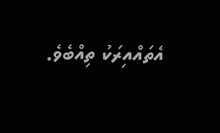އެތައްއިރަކު ތިއްބެވެ.